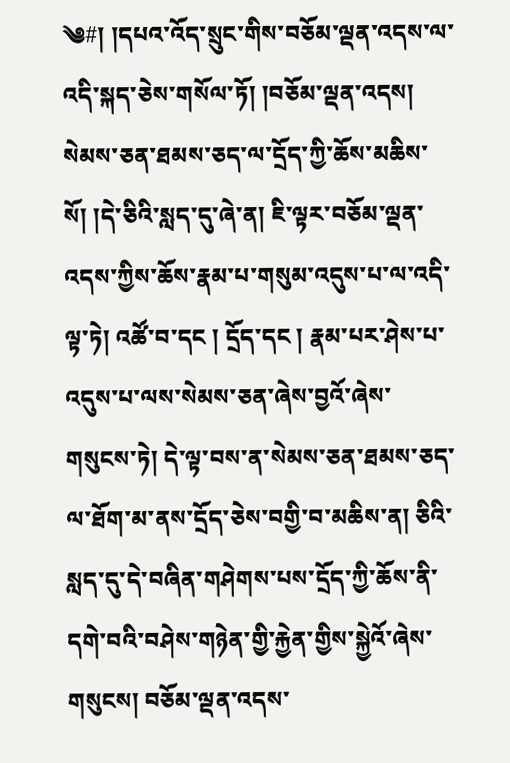༄#། །དཔའ་འོད་སྲུང་གིས་བཅོམ་ལྡན་འདས་ལ་འདི་སྐད་ཅེས་གསོལ་ཏོ། །བཅོམ་ལྡན་འདས། སེམས་ཅན་ཐམས་ཅད་ལ་དྲོད་ཀྱི་ཆོས་མཆིས་སོ། །དེ་ཅིའི་སླད་དུ་ཞེ་ན། ཇི་ལྟར་བཅོམ་ལྡན་འདས་ཀྱིས་ཆོས་རྣམ་པ་གསུམ་འདུས་པ་ལ་འདི་ལྟ་ཏེ། འཚོ་བ་དང ། དྲོད་དང ། རྣམ་པར་ཤེས་པ་འདུས་པ་ལས་སེམས་ཅན་ཞེས་བྱའོ་ཞེས་གསུངས་ཏེ། དེ་ལྟ་བས་ན་སེམས་ཅན་ཐམས་ཅད་ལ་ཐོག་མ་ནས་དྲོད་ཅེས་བགྱི་བ་མཆིས་ན། ཅིའི་སླད་དུ་དེ་བཞིན་གཤེགས་པས་དྲོད་ཀྱི་ཆོས་ནི་དགེ་བའི་བཤེས་གཉེན་གྱི་རྐྱེན་གྱིས་སྐྱེའོ་ཞེས་གསུངས། བཅོམ་ལྡན་འདས་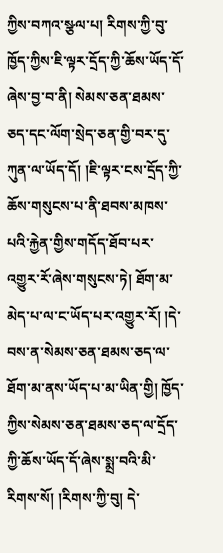ཀྱིས་བཀའ་སྩལ་པ། རིགས་ཀྱི་བུ་ཁྱོད་ཀྱིས་ཇི་ལྟར་དྲོད་ཀྱི་ཆོས་ཡོད་དོ་ཞེས་བྱ་བ་ནི། སེམས་ཅན་ཐམས་ཅད་དང་ལོག་སྲེད་ཅན་གྱི་བར་དུ་ཀུན་ལ་ཡོད་དོ། །ཇི་ལྟར་ངས་དྲོད་ཀྱི་ཆོས་གསུངས་པ་ནི་ཐབས་མཁས་པའི་རྐྱེན་གྱིས་གདོད་ཐོབ་པར་འགྱུར་རོ་ཞེས་གསུངས་ཏེ། ཐོག་མ་མེད་པ་ལ་ང་ཡོད་པར་འགྱུར་རོ། །དེ་བས་ན་སེམས་ཅན་ཐམས་ཅད་ལ་ཐོག་མ་ནས་ཡོད་པ་མ་ཡིན་གྱི། ཁྱོད་ཀྱིས་སེམས་ཅན་ཐམས་ཅད་ལ་དྲོད་ཀྱི་ཆོས་ཡོད་དོ་ཞེས་སྨྲ་བའི་མི་རིགས་སོ། །རིགས་ཀྱི་བུ། དེ་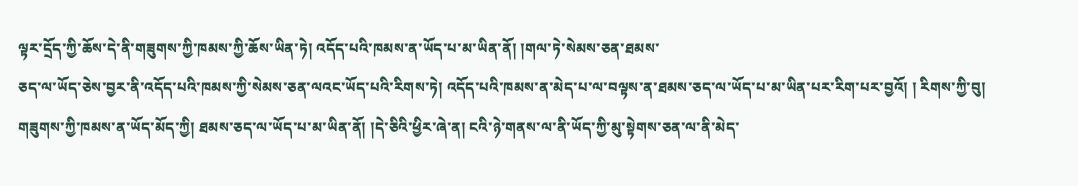ལྟར་དྲོད་ཀྱི་ཆོས་དེ་ནི་གཟུགས་ཀྱི་ཁམས་ཀྱི་ཆོས་ཡིན་ཏེ། འདོད་པའི་ཁམས་ན་ཡོད་པ་མ་ཡིན་ནོ། །གལ་ཏེ་སེམས་ཅན་ཐམས་
ཅད་ལ་ཡོད་ཅེས་བྱར་ནི་འདོད་པའི་ཁམས་ཀྱི་སེམས་ཅན་ལའང་ཡོད་པའི་རིགས་ཏེ། འདོད་པའི་ཁམས་ན་མེད་པ་ལ་བལྟས་ན་ཐམས་ཅད་ལ་ཡོད་པ་མ་ཡིན་པར་རིག་པར་བྱའོ། ། རིགས་ཀྱི་བུ། གཟུགས་ཀྱི་ཁམས་ན་ཡོད་མོད་ཀྱི། ཐམས་ཅད་ལ་ཡོད་པ་མ་ཡིན་ནོ། །དེ་ཅིའི་ཕྱིར་ཞེ་ན། ངའི་ཉེ་གནས་ལ་ནི་ཡོད་ཀྱི་མུ་སྟེགས་ཅན་ལ་ནི་མེད་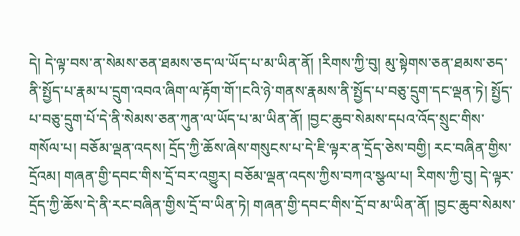དེ། དེ་ལྟ་བས་ན་སེམས་ཅན་ཐམས་ཅད་ལ་ཡོད་པ་མ་ཡིན་ནོ། །རིགས་ཀྱི་བུ། མུ་སྟེགས་ཅན་ཐམས་ཅད་ནི་སྤྱོད་པ་རྣམ་པ་དྲུག་འབའ་ཞིག་ལ་རྟོག་གོ་།ངའི་ཉེ་གནས་རྣམས་ནི་སྤྱོད་པ་བཅུ་དྲུག་དང་ལྡན་ཏེ། སྤྱོད་པ་བཅུ་དྲུག་པོ་དེ་ནི་སེམས་ཅན་ཀུན་ལ་ཡོད་པ་མ་ཡིན་ནོ། །བྱང་ཆུབ་སེམས་དཔའ་འོད་སྲུང་གིས་གསོལ་པ། བཅོམ་ལྡན་འདས། དྲོད་ཀྱི་ཆོས་ཞེས་གསུངས་པ་དེ་ཇི་ལྟར་ན་དྲོད་ཅེས་བགྱི། རང་བཞིན་གྱིས་དྲོའམ། གཞན་གྱི་དབང་གིས་དྲོ་བར་འགྱུར། བཅོམ་ལྡན་འདས་ཀྱིས་བཀའ་སྩལ་པ། རིགས་ཀྱི་བུ། དེ་ལྟར་དྲོད་ཀྱི་ཆོས་དེ་ནི་རང་བཞིན་གྱིས་དྲོ་བ་ཡིན་ཏེ། གཞན་གྱི་དབང་གིས་དྲོ་བ་མ་ཡིན་ནོ། །བྱང་ཆུབ་སེམས་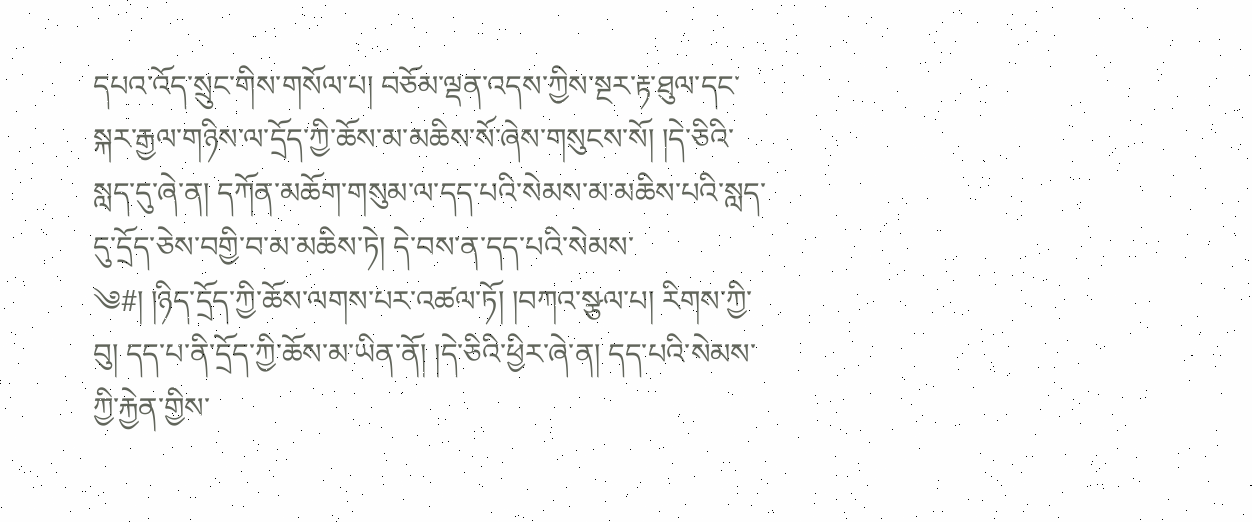དཔའ་འོད་སྲུང་གིས་གསོལ་པ། བཅོམ་ལྡན་འདས་ཀྱིས་སྔར་རྟ་ཐུལ་དང་སྐར་རྒྱལ་གཉིས་ལ་དྲོད་ཀྱི་ཆོས་མ་མཆིས་སོ་ཞེས་གསུངས་སོ། །དེ་ཅིའི་སླད་དུ་ཞེ་ན། དཀོན་མཆོག་གསུམ་ལ་དད་པའི་སེམས་མ་མཆིས་པའི་སླད་དུ་དྲོད་ཅེས་བགྱི་བ་མ་མཆིས་ཏེ། དེ་བས་ན་དད་པའི་སེམས་
༄#། །ཉིད་དྲོད་ཀྱི་ཆོས་ལགས་པར་འཚལ་ཏོ། །བཀའ་སྩལ་པ། རིགས་ཀྱི་བུ། དད་པ་ནི་དྲོད་ཀྱི་ཆོས་མ་ཡིན་ནོ། །དེ་ཅིའི་ཕྱིར་ཞེ་ན། དད་པའི་སེམས་ཀྱི་རྐྱེན་གྱིས་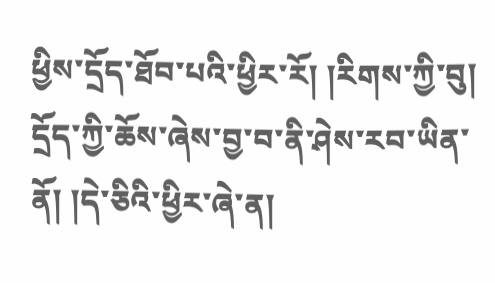ཕྱིས་དྲོད་ཐོབ་པའི་ཕྱིར་རོ། །རིགས་ཀྱི་བུ། དྲོད་ཀྱི་ཆོས་ཞེས་བྱ་བ་ནི་ཤེས་རབ་ཡིན་ནོ། །དེ་ཅིའི་ཕྱིར་ཞེ་ན།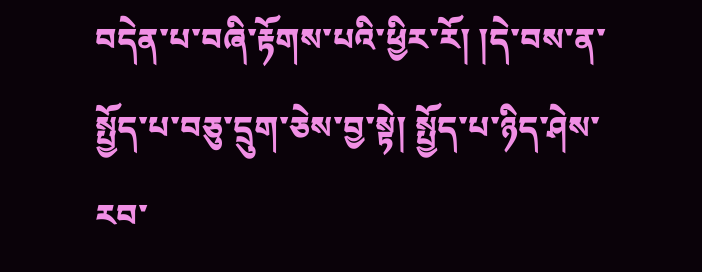བདེན་པ་བཞི་རྟོགས་པའི་ཕྱིར་རོ། །དེ་བས་ན་སྤྱོད་པ་བཅུ་དྲུག་ཅེས་བྱ་སྟེ། སྤྱོད་པ་ཉིད་ཤེས་རབ་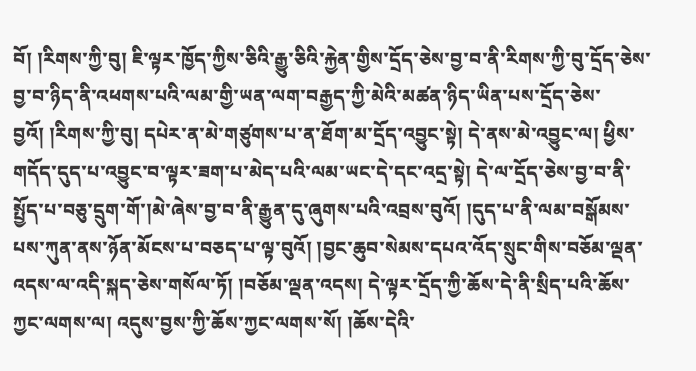བོ། །རིགས་ཀྱི་བུ། ཇི་ལྟར་ཁྱོད་ཀྱིས་ཅིའི་རྒྱུ་ཅིའི་རྐྱེན་གྱིས་དྲོད་ཅེས་བྱ་བ་ནི་རིགས་ཀྱི་བུ་དྲོད་ཅེས་བྱ་བ་ཉིད་ནི་འཕགས་པའི་ལམ་གྱི་ཡན་ལག་བརྒྱད་ཀྱི་མེའི་མཚན་ཉིད་ཡིན་པས་དྲོད་ཅེས་བྱའོ། །རིགས་ཀྱི་བུ། དཔེར་ན་མེ་གཙུགས་པ་ན་ཐོག་མ་དྲོད་འབྱུང་སྟེ། དེ་ནས་མེ་འབྱུང་ལ། ཕྱིས་གདོད་དུད་པ་འབྱུང་བ་ལྟར་ཟག་པ་མེད་པའི་ལམ་ཡང་དེ་དང་འདྲ་སྟེ། དེ་ལ་དྲོད་ཅེས་བྱ་བ་ནི་སྤྱོད་པ་བཅུ་དྲུག་གོ་།མེ་ཞེས་བྱ་བ་ནི་རྒྱུན་དུ་ཞུགས་པའི་འབྲས་བུའོ། །དུད་པ་ནི་ལམ་བསྒོམས་པས་ཀུན་ནས་ཉོན་མོངས་པ་བཅད་པ་ལྟ་བུའོ། །བྱང་ཆུབ་སེམས་དཔའ་འོད་སྲུང་གིས་བཅོམ་ལྡན་འདས་ལ་འདི་སྐད་ཅེས་གསོལ་ཏོ། །བཅོམ་ལྡན་འདས། དེ་ལྟར་དྲོད་ཀྱི་ཆོས་དེ་ནི་སྲིད་པའི་ཆོས་ཀྱང་ལགས་ལ། འདུས་བྱས་ཀྱི་ཆོས་ཀྱང་ལགས་སོ། །ཆོས་དེའི་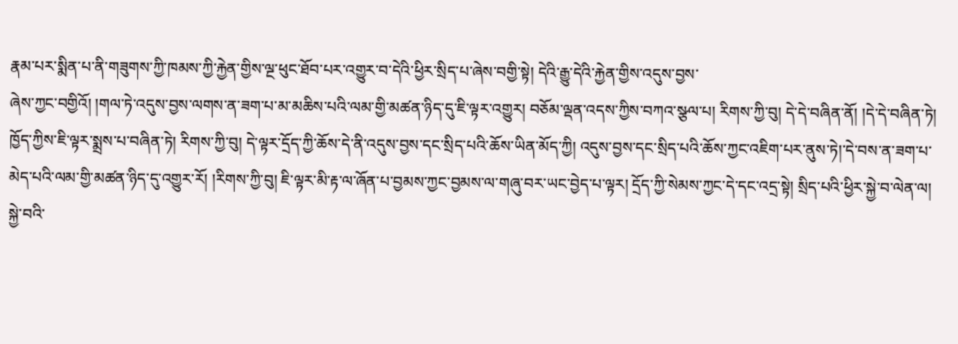རྣམ་པར་སྨིན་པ་ནི་གཟུགས་ཀྱི་ཁམས་ཀྱི་རྐྱེན་གྱིས་ལྔ་ཕུང་ཐོབ་པར་འགྱུར་བ་དེའི་ཕྱིར་སྲིད་པ་ཞེས་བགྱི་སྟེ། དེའི་རྒྱུ་དེའི་རྐྱེན་གྱིས་འདུས་བྱས་
ཞེས་ཀྱང་བགྱིའོ། །གལ་ཏེ་འདུས་བྱས་ལགས་ན་ཟག་པ་མ་མཆིས་པའི་ལམ་གྱི་མཚན་ཉིད་དུ་ཇི་ལྟར་འགྱུར། བཅོམ་ལྡན་འདས་ཀྱིས་བཀའ་སྩལ་པ། རིགས་ཀྱི་བུ། དེ་དེ་བཞིན་ནོ། །དེ་དེ་བཞིན་ཏེ། ཁྱོད་ཀྱིས་ཇི་ལྟར་སྨྲས་པ་བཞིན་ཏེ། རིགས་ཀྱི་བུ། དེ་ལྟར་དྲོད་ཀྱི་ཆོས་དེ་ནི་འདུས་བྱས་དང་སྲིད་པའི་ཆོས་ཡིན་མོད་ཀྱི། འདུས་བྱས་དང་སྲིད་པའི་ཆོས་ཀྱང་འཇིག་པར་ནུས་ཏེ།་དེ་བས་ན་ཟག་པ་མེད་པའི་ལམ་གྱི་མཚན་ཉིད་དུ་འགྱུར་རོ། །རིགས་ཀྱི་བུ། ཇི་ལྟར་མི་རྟ་ལ་ཞོན་པ་བྱམས་ཀྱང་བྱམས་ལ་གཞུ་བར་ཡང་བྱེད་པ་ལྟར། དྲོད་ཀྱི་སེམས་ཀྱང་དེ་དང་འདྲ་སྟེ། སྲིད་པའི་ཕྱིར་སྐྱེ་བ་ལེན་ལ། སྐྱེ་བའི་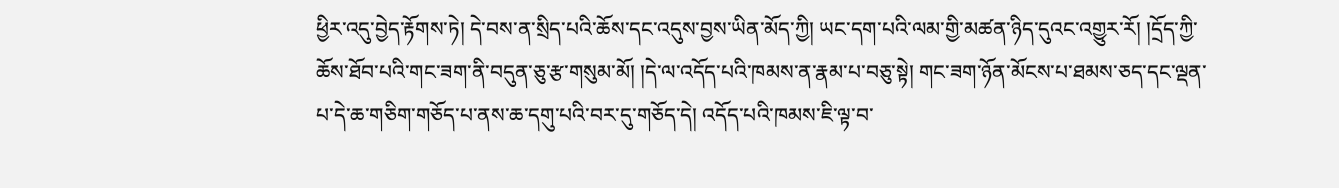ཕྱིར་འདུ་བྱེད་རྟོགས་ཏེ། དེ་བས་ན་སྲིད་པའི་ཆོས་དང་འདུས་བྱས་ཡིན་མོད་ཀྱི། ཡང་དག་པའི་ལམ་གྱི་མཚན་ཉིད་དུའང་འགྱུར་རོ། །དྲོད་ཀྱི་ཆོས་ཐོབ་པའི་གང་ཟག་ནི་བདུན་ཅུ་རྩ་གསུམ་མོ། །དེ་ལ་འདོད་པའི་ཁམས་ན་རྣམ་པ་བཅུ་སྟེ། གང་ཟག་ཉོན་མོངས་པ་ཐམས་ཅད་དང་ལྡན་པ་དེ་ཆ་གཅིག་གཅོད་པ་ནས་ཆ་དགུ་པའི་བར་དུ་གཅོད་དེ། འདོད་པའི་ཁམས་ཇི་ལྟ་བ་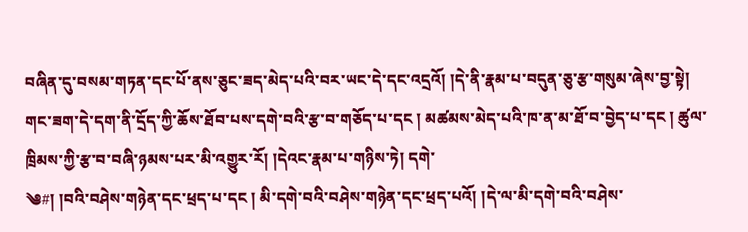བཞིན་དུ་བསམ་གཏན་དང་པོ་ནས་ཅུང་ཟད་མེད་པའི་བར་ཡང་དེ་དང་འདྲའོ། །དེ་ནི་རྣམ་པ་བདུན་ཅུ་རྩ་གསུམ་ཞེས་བྱ་སྟེ། གང་ཟག་དེ་དག་ནི་དྲོད་ཀྱི་ཆོས་ཐོབ་པས་དགེ་བའི་རྩ་བ་གཅོད་པ་དང ། མཚམས་མེད་པའི་ཁ་ན་མ་ཐོ་བ་བྱེད་པ་དང ། ཚུལ་ཁྲིམས་ཀྱི་རྩ་བ་བཞི་ཉམས་པར་མི་འགྱུར་རོ། །དེའང་རྣམ་པ་གཉིས་ཏེ། དགེ་
༄#། །བའི་བཤེས་གཉེན་དང་ཕྲད་པ་དང ། མི་དགེ་བའི་བཤེས་གཉེན་དང་ཕྲད་པའོ། །དེ་ལ་མི་དགེ་བའི་བཤེས་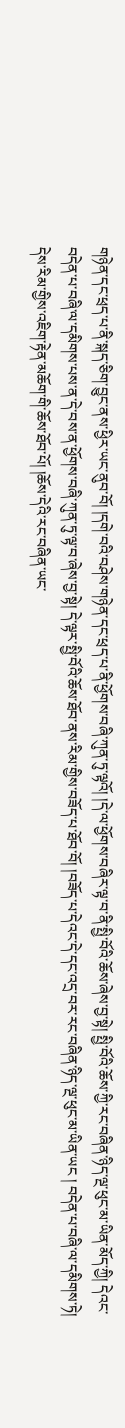གཉེན་དང་ཕྲད་པ་ནི་སྐད་ཅིག་བྱུང་ནས་ཕྱིར་ཡང་ནུབ་བོ། །དགེ་བའི་བཤེས་གཉེན་དང་ཕྲད་པ་ནི་ཕྱོགས་བཞི་ཀུན་ཏུ་ལྟའོ། །དེ་ལ་ཕྱོགས་བཞིར་ལྟ་བ་ནི་སྤྱི་བོའི་ཆོས་ཞེས་བྱ་སྟེ། སྤྱི་བོའི་ཆོས་ཀྱི་རང་བཞིན་ཉིད་ལྔ་ཕུང་མ་ཡིན་མོད་ཀྱི། དེའང་བདེན་པ་བཞི་ལ་དམིགས་པས་ན་དེ་བས་ན་ཕྱོགས་བཞི་ཀུན་ཏུ་ལྟ་བ་ཞེས་བྱ་སྟེ། དེ་ལྟར་སྤྱི་བོའི་ཆོས་ཐོབ་ནས་རིམ་གྱིས་བཟོད་པ་ཐོབ་བོ། །བཟོད་པ་དེའང་དེ་དང་འདྲ་བར་རང་བཞིན་ཉིད་ལྔ་ཕུང་མ་ཡིན་ཡང ། བདེན་པ་བཞི་ལ་དམིགས་ཏེ། དེས་རིམ་གྱིས་འཇིག་རྟེན་མཆོག་གི་ཆོས་ཐོབ་པོ། །ཆོས་དེའི་རང་བཞིན་ཡང་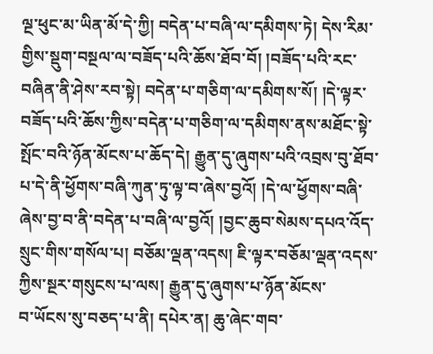ལྔ་ཕུང་མ་ཡིན་མོ་དེ་ཀྱི། བདེན་པ་བཞི་ལ་དམིགས་ཏེ། དེས་རིམ་གྱིས་སྡུག་བསྔལ་ལ་བཟོད་པའི་ཆོས་ཐོབ་བོ། །བཟོད་པའི་རང་བཞིན་ནི་ཤེས་རབ་སྟེ། བདེན་པ་གཅིག་ལ་དམིགས་སོ། །དེ་ལྟར་བཟོད་པའི་ཆོས་ཀྱིས་བདེན་པ་གཅིག་ལ་དམིགས་ནས་མཐོང་སྟེ་སྤོང་བའི་ཉོན་མོངས་པ་ཆོད་དེ། རྒྱུན་དུ་ཞུགས་པའི་འབྲས་བུ་ཐོབ་པ་དེ་ནི་ཕྱོགས་བཞི་ཀུན་ཏུ་ལྟ་བ་ཞེས་བྱའོ། །དེ་ལ་ཕྱོགས་བཞི་ཞེས་བྱ་བ་ནི་བདེན་པ་བཞི་ལ་བྱའོ། །བྱང་ཆུབ་སེམས་དཔའ་འོད་སྲུང་གིས་གསོལ་པ། བཅོམ་ལྡན་འདས། ཇི་ལྟར་བཅོམ་ལྡན་འདས་ཀྱིས་སྔར་གསུངས་པ་ལས། རྒྱུན་དུ་ཞུགས་པ་ཉོན་མོངས་
བ་ཡོངས་སུ་བཅད་པ་ནི། དཔེར་ན། ཆུ་ཞེང་གབ་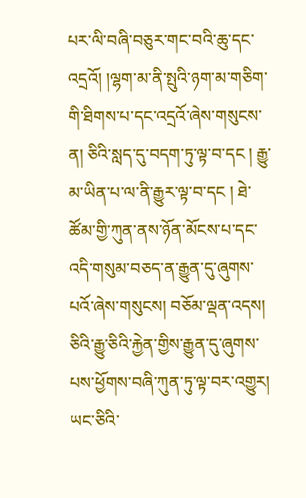པར་ལི་བཞི་བཅུར་གང་བའི་ཆུ་དང་འདྲའོ། །ལྷག་མ་ནི་སྤུའི་ཉག་མ་གཅིག་གི་ཐིགས་པ་དང་འདྲའོ་ཞེས་གསུངས་ན། ཅིའི་སླད་དུ་བདག་ཏུ་ལྟ་བ་དང ། རྒྱུ་མ་ཡིན་པ་ལ་ནི་རྒྱུར་ལྟ་བ་དང ། ཐེ་ཚོམ་གྱི་ཀུན་ནས་ཉོན་མོངས་པ་དང་འདི་གསུམ་བཅད་ན་རྒྱུན་དུ་ཞུགས་པའོ་ཞེས་གསུངས། བཅོམ་ལྡན་འདས། ཅིའི་རྒྱུ་ཅིའི་རྐྱེན་གྱིས་རྒྱུན་དུ་ཞུགས་པས་ཕྱོགས་བཞི་ཀུན་ཏུ་ལྟ་བར་འགྱུར། ཡང་ཅིའི་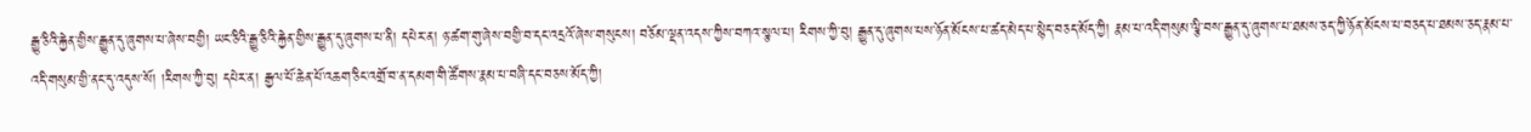རྒྱུ་ཅིའི་རྐྱེན་གྱིས་རྒྱུན་དུ་ཞུགས་པ་ཞེས་བགྱི། ཡང་ཅིའི་རྒྱུ་ཅིའི་རྐྱེན་གྱིས་རྒྱུན་དུ་ཞུགས་པ་ནི། དཔེར་ན། ཉ་ཚག་གུ་ཞེས་བགྱི་བ་དང་འདྲའོ་ཞེས་གསུངས། བཅོམ་ལྡན་འདས་ཀྱིས་བཀའ་སྩལ་པ། རིགས་ཀྱི་བུ། རྒྱུན་དུ་ཞུགས་པས་ཉོན་མོངས་པ་ཚད་མེད་པ་སྙེད་བཅད་མོད་ཀྱི། རྣམ་པ་འདི་གསུམ་ལྕི་བས་རྒྱུན་དུ་ཞུགས་པ་ཐམས་ཅད་ཀྱི་ཉོན་མོངས་པ་བཅད་པ་ཐམས་ཅད་རྣམ་པ་འདི་གསུམ་གྱི་ནང་དུ་འདུས་སོ། །རིགས་ཀྱི་བུ། དཔེར་ན། རྒྱལ་པོ་ཆེན་པོ་འཆག་ཅིང་འགྲོ་བ་ན་དམག་གི་ཚོགས་རྣམ་པ་བཞི་དང་བཅས་མོད་ཀྱི།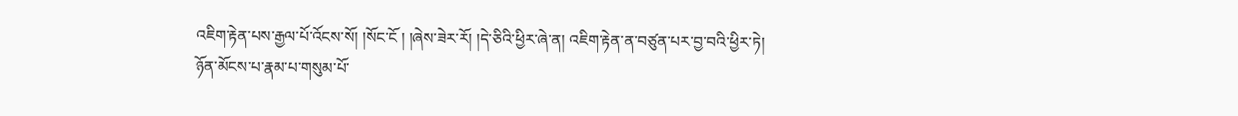འཇིག་རྟེན་པས་རྒྱལ་པོ་འོངས་སོ། །སོང་ངོ ། །ཞེས་ཟེར་རོ། །དེ་ཅིའི་ཕྱིར་ཞེ་ན། འཇིག་རྟེན་ན་བཙུན་པར་བྱ་བའི་ཕྱིར་ཏེ། ཉོན་མོངས་པ་རྣམ་པ་གསུམ་པོ་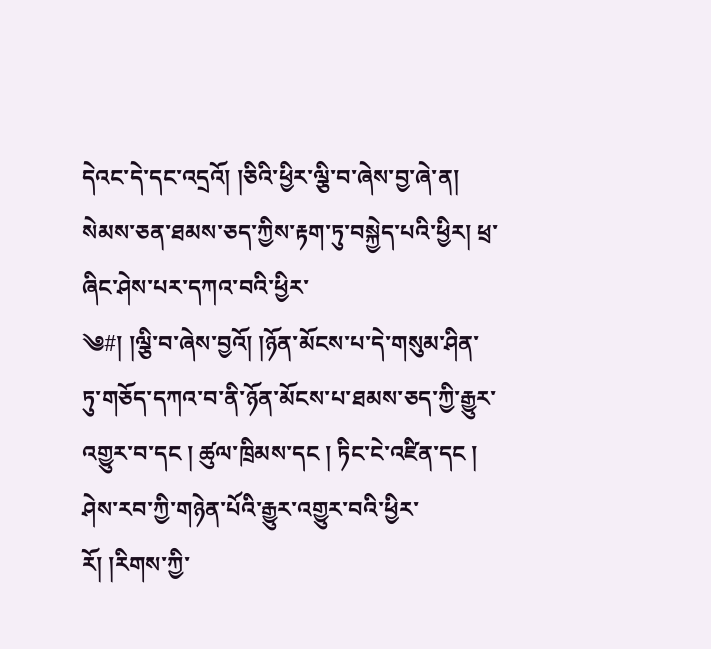དེའང་དེ་དང་འདྲའོ། །ཅིའི་ཕྱིར་ལྕི་བ་ཞེས་བྱ་ཞེ་ན། སེམས་ཅན་ཐམས་ཅད་ཀྱིས་རྟག་ཏུ་བསྐྱེད་པའི་ཕྱིར། ཕྲ་ཞིང་ཤེས་པར་དཀའ་བའི་ཕྱིར་
༄#། །ལྕི་བ་ཞེས་བྱའོ། །ཉོན་མོངས་པ་དེ་གསུམ་ཤིན་ཏུ་གཅོད་དཀའ་བ་ནི་ཉོན་མོངས་པ་ཐམས་ཅད་ཀྱི་རྒྱུར་འགྱུར་བ་དང ། ཚུལ་ཁྲིམས་དང ། ཏིང་ངེ་འཛིན་དང ། ཤེས་རབ་ཀྱི་གཉེན་པོའི་རྒྱུར་འགྱུར་བའི་ཕྱིར་རོ། །རིགས་ཀྱི་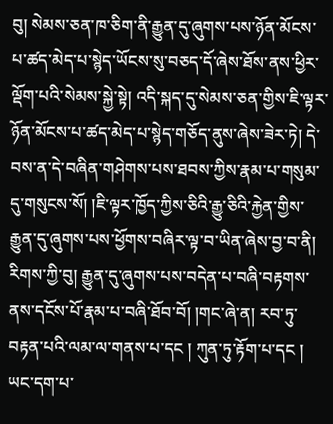བུ། སེམས་ཅན་ཁ་ཅིག་ནི་རྒྱུན་དུ་ཞུགས་པས་ཉོན་མོངས་པ་ཚད་མེད་པ་སྙེད་ཡོངས་སུ་བཅད་དོ་ཞེས་ཐོས་ནས་ཕྱིར་ལྡོག་པའི་སེམས་སྐྱེ་སྟེ། འདི་སྐད་དུ་སེམས་ཅན་གྱིས་ཇི་ལྟར་ཉོན་མོངས་པ་ཚད་མེད་པ་སྙེད་གཅོད་ནུས་ཞེས་ཟེར་ཏེ། དེ་བས་ན་དེ་བཞིན་གཤེགས་པས་ཐབས་ཀྱིས་རྣམ་པ་གསུམ་དུ་གསུངས་སོ། །ཇི་ལྟར་ཁྱོད་ཀྱིས་ཅིའི་རྒྱུ་ཅིའི་རྐྱེན་གྱིས་རྒྱུན་དུ་ཞུགས་པས་ཕྱོགས་བཞིར་ལྟ་བ་ཡིན་ཞེས་བྱ་བ་ནི། རིགས་ཀྱི་བུ། རྒྱུན་དུ་ཞུགས་པས་བདེན་པ་བཞི་བརྟགས་ནས་དངོས་པོ་རྣམ་པ་བཞི་ཐོབ་བོ། །གང་ཞེ་ན། རབ་ཏུ་བརྟན་པའི་ལམ་ལ་གནས་པ་དང ། ཀུན་ཏུ་རྟོག་པ་དང ། ཡང་དག་པ་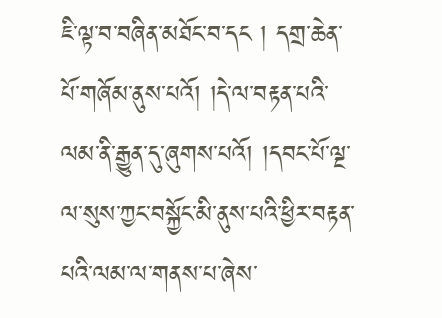ཇི་ལྟ་བ་བཞིན་མཐོང་བ་དང ། དགྲ་ཆེན་པོ་གཞོམ་ནུས་པའོ། །དེ་ལ་བརྟན་པའི་ལམ་ནི་རྒྱུན་དུ་ཞུགས་པའོ། །དབང་པོ་ལྔ་ལ་སུས་ཀྱང་བསྐྱོང་མི་ནུས་པའི་ཕྱིར་བརྟན་པའི་ལམ་ལ་གནས་པ་ཞེས་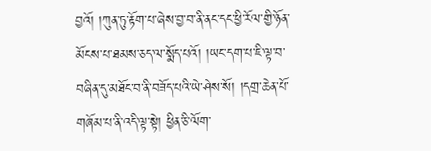བྱའོ། །ཀུན་ཏུ་རྟོག་པ་ཞེས་བྱ་བ་ནི་ནང་དང་ཕྱི་རོལ་གྱི་ཉོན་མོངས་པ་ཐམས་ཅད་ལ་སྨོད་པའོ། །ཡང་དག་པ་ཇི་ལྟ་བ་བཞིན་དུ་མཐོང་བ་ནི་བཟོད་པའི་ཡེ་ཤེས་སོ། །དགྲ་ཆེན་པོ་གཞོམ་པ་ནི་འདི་ལྟ་སྟེ། ཕྱིན་ཅི་ལོག་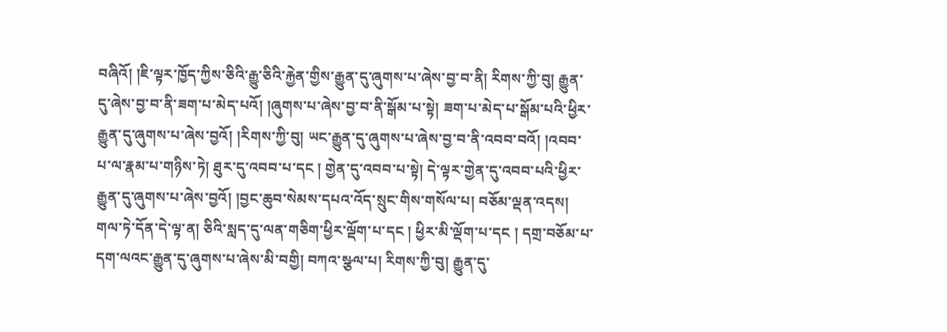བཞིའོ། །ཇི་ལྟར་ཁྱོད་ཀྱིས་ཅིའི་རྒྱུ་ཅིའི་རྐྱེན་གྱིས་རྒྱུན་དུ་ཞུགས་པ་ཞེས་བྱ་བ་ནི། རིགས་ཀྱི་བུ། རྒྱུན་དུ་ཞེས་བྱ་བ་ནི་ཟག་པ་མེད་པའོ། །ཞུགས་པ་ཞེས་བྱ་བ་ནི་སྒོམ་པ་སྟེ། ཟག་པ་མེད་པ་སྒོམ་པའི་ཕྱིར་རྒྱུན་དུ་ཞུགས་པ་ཞེས་བྱའོ། །རིགས་ཀྱི་བུ། ཡང་རྒྱུན་དུ་ཞུགས་པ་ཞེས་བྱ་བ་ནི་འབབ་བའོ། །འབབ་པ་ལ་རྣམ་པ་གཉིས་ཏེ། ཐུར་དུ་འབབ་པ་དང ། གྱེན་དུ་འབབ་པ་སྟེ། དེ་ལྟར་གྱེན་དུ་འབབ་པའི་ཕྱིར་རྒྱུན་དུ་ཞུགས་པ་ཞེས་བྱའོ། །བྱང་ཆུབ་སེམས་དཔའ་འོད་སྲུང་གིས་གསོལ་པ། བཅོམ་ལྡན་འདས། གལ་ཏེ་དོན་དེ་ལྟ་ན། ཅིའི་སླད་དུ་ལན་གཅིག་ཕྱིར་ལྡོག་པ་དང ། ཕྱིར་མི་ལྡོག་པ་དང ། དགྲ་བཅོམ་པ་དག་ལའང་རྒྱུན་དུ་ཞུགས་པ་ཞེས་མི་བགྱི། བཀའ་སྩལ་པ། རིགས་ཀྱི་བུ། རྒྱུན་དུ་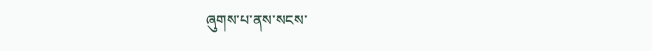ཞུགས་པ་ནས་སངས་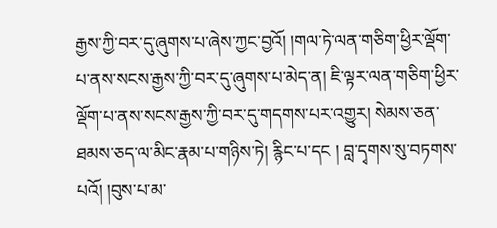རྒྱས་ཀྱི་བར་དུ་ཞུགས་པ་ཞེས་ཀྱང་བྱའོ། །གལ་ཏེ་ལན་གཅིག་ཕྱིར་ལྡོག་པ་ནས་སངས་རྒྱས་ཀྱི་བར་དུ་ཞུགས་པ་མེད་ན། ཇི་ལྟར་ལན་གཅིག་ཕྱིར་ལྡོག་པ་ནས་སངས་རྒྱས་ཀྱི་བར་དུ་གདགས་པར་འགྱུར། སེམས་ཅན་ཐམས་ཅད་ལ་མིང་རྣམ་པ་གཉིས་ཏེ། རྙིང་པ་དང ། བླ་དྭགས་སུ་བཏགས་པའོ། །བུས་པ་མ་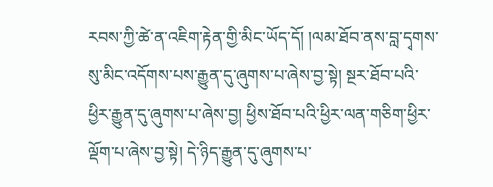རབས་ཀྱི་ཚེ་ན་འཇིག་རྟེན་གྱི་མིང་ཡོད་དོ། །ལམ་ཐོབ་ནས་བླ་དྭགས་སུ་མིང་འདོགས་པས་རྒྱུན་དུ་ཞུགས་པ་ཞེས་བྱ་སྟེ། སྔར་ཐོབ་པའི་ཕྱིར་རྒྱུན་དུ་ཞུགས་པ་ཞེས་བྱ། ཕྱིས་ཐོབ་པའི་ཕྱིར་ལན་གཅིག་ཕྱིར་ལྡོག་པ་ཞེས་བྱ་སྟེ། དེ་ཉིད་རྒྱུན་དུ་ཞུགས་པ་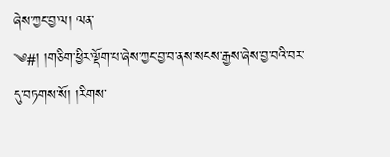ཞེས་ཀྱང་བྱ་ལ། ལན་
༄#། །གཅིག་ཕྱིར་ལྡོག་པ་ཞེས་ཀྱང་བྱ་བ་ནས་སངས་རྒྱས་ཞེས་བྱ་བའི་བར་དུ་བཏགས་སོ། །རིགས་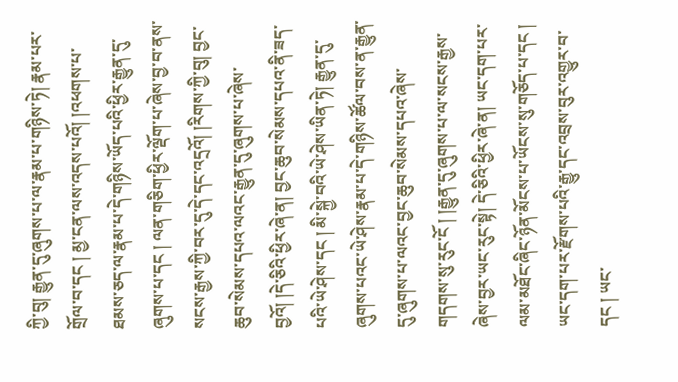ཀྱི་བུ། རྒྱུན་དུ་ཞུགས་པ་ལ་རྣམ་པ་གཉིས་ཏེ། རྣམ་པར་གྲོལ་བ་དང ། མྱ་ངན་ལས་འདས་པའོ། །འཕགས་པ་ཐམས་ཅད་ལ་རྣམ་པ་དེ་གཉིས་ཡོད་པའི་ཕྱིར་རྒྱུན་དུ་ཞུགས་པ་དང ། ལན་གཅིག་ཕྱིར་ལྡོག་པ་ཞེས་བྱ་བ་ནས་སངས་རྒྱས་ཀྱི་བར་དུ་དེ་དང་འདྲའོ། །རིགས་ཀྱི་བུ། བྱང་ཆུབ་སེམས་དཔའ་ལའང་རྒྱུན་དུ་ཞུགས་པ་ཞེས་བྱའོ། །དེ་ཅིའི་ཕྱིར་ཞེ་ན། བྱང་ཆུབ་སེམས་དཔའ་ནི་ཟད་པའི་ཡེ་ཤེས་དང ། མི་སྐྱེ་བའི་ཡེ་ཤེས་ཡིན་ཏེ། རྒྱུན་དུ་ཞུགས་པའང་ཡེ་ཤེས་རྣམ་པ་དེ་གཉིས་ཚོལ་བས་ན་རྒྱུན་དུ་ཞུགས་པ་ལའང་བྱང་ཆུབ་སེམས་དཔའ་ཞེས་གདགས་སུ་རུང་ངོ ། །རྒྱུན་དུ་ཞུགས་པ་ལ་སངས་རྒྱས་ཞེས་བྱར་ཡང་རུང་སྟེ། དེ་ཅིའི་ཕྱིར་ཞེ་ན། ཡང་དག་པར་ལམ་མཐོང་ཞིང་ཉོན་མོངས་པ་ཡོངས་སུ་གཅོད་པ་དང ། ཡང་དག་པར་རྫོགས་པའི་རྒྱུ་དང་འབྲས་བུར་འགྱུར་བ་དང ། ཡང་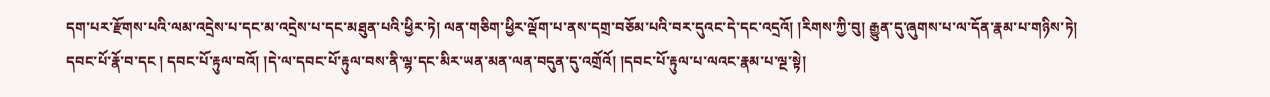དག་པར་རྫོགས་པའི་ལམ་འདྲེས་པ་དང་མ་འདྲེས་པ་དང་མཐུན་པའི་ཕྱིར་ཏེ། ལན་གཅིག་ཕྱིར་ལྡོག་པ་ནས་དགྲ་བཅོམ་པའི་བར་དུའང་དེ་དང་འདྲའོ། །རིགས་ཀྱི་བུ། རྒྱུན་དུ་ཞུགས་པ་ལ་དོན་རྣམ་པ་གཉིས་ཏེ། དབང་པོ་རྣོ་བ་དང ། དབང་པོ་རྟུལ་བའོ། །དེ་ལ་དབང་པོ་རྟུལ་བས་ནི་ལྷ་དང་མིར་ཡན་མན་ལན་བདུན་དུ་འགྲོའོ། །དབང་པོ་རྟུལ་པ་ལའང་རྣམ་པ་ལྔ་སྟེ།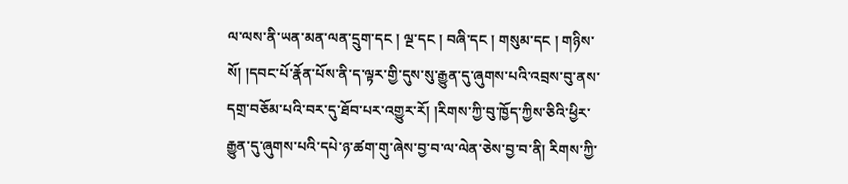ལ་ལས་ནི་ཡན་མན་ལན་དྲུག་དང ། ལྔ་དང ། བཞི་དང ། གསུམ་དང ། གཉིས་སོ། །དབང་པོ་རྣོན་པོས་ནི་ད་ལྟར་གྱི་དུས་སུ་རྒྱུན་དུ་ཞུགས་པའི་འབྲས་བུ་ནས་དགྲ་བཅོམ་པའི་བར་དུ་ཐོབ་པར་འགྱུར་རོ། །རིགས་ཀྱི་བུ་ཁྱོད་ཀྱིས་ཅིའི་ཕྱིར་རྒྱུན་དུ་ཞུགས་པའི་དཔེ་ཉ་ཚག་གུ་ཞེས་བྱ་བ་ལ་ལེན་ཅེས་བྱ་བ་ནི། རིགས་ཀྱི་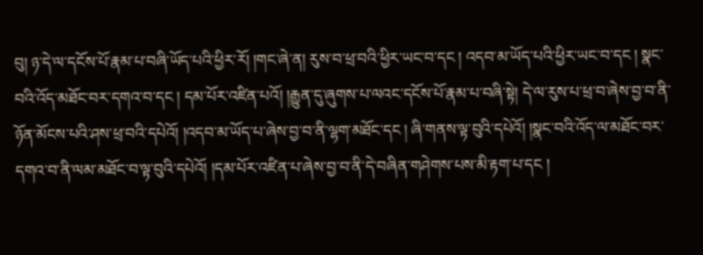བུ། ཉ་དེ་ལ་དངོས་པོ་རྣམ་པ་བཞི་ཡོད་པའི་ཕྱིར་རོ། །གང་ཞེ་ན། རུས་བ་ཕྲ་བའི་ཕྱིར་ཡང་བ་དང ། འདབ་མ་ཡོད་པའི་ཕྱིར་ཡང་བ་དང ། སྣང་བའི་འོད་མཐོང་བར་དགའ་བ་དང ། དམ་པོར་འཛིན་པའོ། །རྒྱུན་དུ་ཞུགས་པ་ལའང་དངོས་པོ་རྣམ་པ་བཞི་སྟེ། དེ་ལ་རུས་པ་ཕྲ་བ་ཞེས་བྱ་བ་ནི་ཉོན་མོངས་པའི་ཤས་ཕྲ་བའི་དཔེའོ། །འདབ་མ་ཡོད་པ་ཞེས་བྱ་བ་ནི་ལྷག་མཐོང་དང ། ཞི་གནས་ལྟ་བུའི་དཔེའོ། །སྣང་བའི་འོད་ལ་མཐོང་བར་དགའ་བ་ནི་ལམ་མཐོང་བ་ལྟ་བུའི་དཔེའོ། །དམ་པོར་འཛིན་པ་ཞེས་བྱ་བ་ནི་དེ་བཞིན་གཤེགས་པས་མི་རྟག་པ་དང །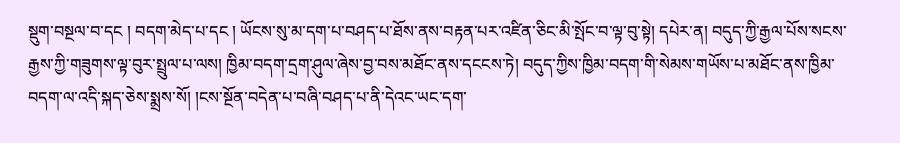སྡུག་བསྔལ་བ་དང ། བདག་མེད་པ་དང ། ཡོངས་སུ་མ་དག་པ་བཤད་པ་ཐོས་ནས་བརྟན་པར་འཛིན་ཅིང་མི་སྤོང་བ་ལྟ་བུ་སྟེ། དཔེར་ན། བདུད་ཀྱི་རྒྱལ་པོས་སངས་རྒྱས་ཀྱི་གཟུགས་ལྟ་བུར་སྤྲུལ་པ་ལས། ཁྱིམ་བདག་དྲག་ཤུལ་ཞེས་བྱ་བས་མཐོང་ནས་དངངས་ཏེ། བདུད་ཀྱིས་ཁྱིམ་བདག་གི་སེམས་གཡོས་པ་མཐོང་ནས་ཁྱིམ་བདག་ལ་འདི་སྐད་ཅེས་སྨྲས་སོ། །ངས་སྔོན་བདེན་པ་བཞི་བཤད་པ་ནི་དེའང་ཡང་དག་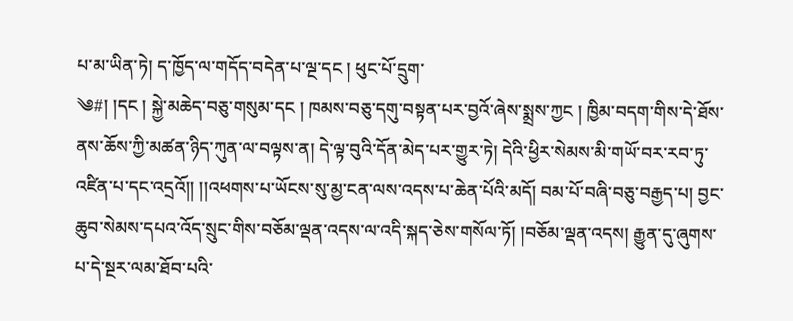པ་མ་ཡིན་ཏེ། ད་ཁྱོད་ལ་གདོད་བདེན་པ་ལྔ་དང ། ཕུང་པོ་དྲུག་
༄#། །དང ། སྐྱེ་མཆེད་བཅུ་གསུམ་དང ། ཁམས་བཅུ་དགུ་བསྟན་པར་བྱའོ་ཞེས་སྨྲས་ཀྱང ། ཁྱིམ་བདག་གིས་དེ་ཐོས་ནས་ཆོས་ཀྱི་མཚན་ཉིད་ཀུན་ལ་བལྟས་ན། དེ་ལྟ་བུའི་དོན་མེད་པར་གྱུར་ཏེ། དེའི་ཕྱིར་སེམས་མི་གཡོ་བར་རབ་ཏུ་འཛིན་པ་དང་འདྲའོ།། །།འཕགས་པ་ཡོངས་སུ་མྱ་ངན་ལས་འདས་པ་ཆེན་པོའི་མདོ། བམ་པོ་བཞི་བཅུ་བརྒྱད་པ། བྱང་ཆུབ་སེམས་དཔའ་འོད་སྲུང་གིས་བཅོམ་ལྡན་འདས་ལ་འདི་སྐད་ཅེས་གསོལ་ཏོ། །བཅོམ་ལྡན་འདས། རྒྱུན་དུ་ཞུགས་པ་དེ་སྔར་ལམ་ཐོབ་པའི་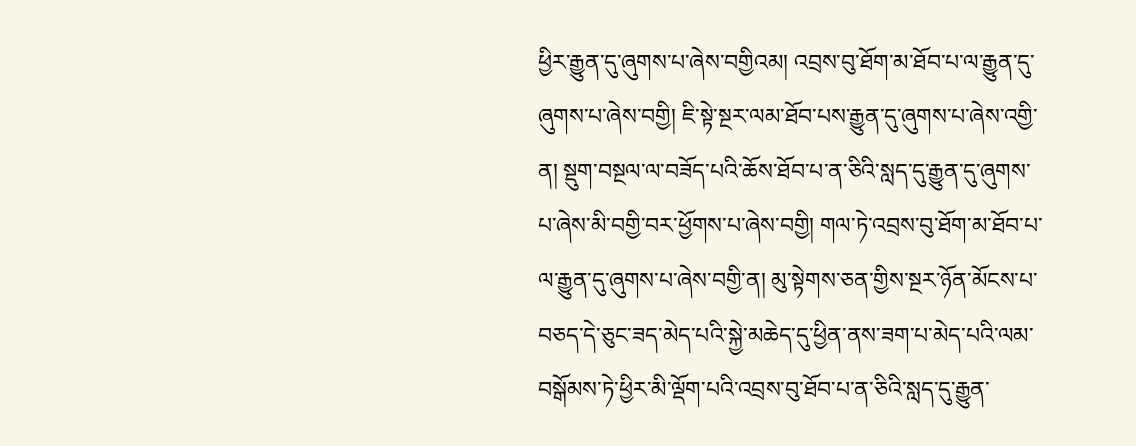ཕྱིར་རྒྱུན་དུ་ཞུགས་པ་ཞེས་བགྱིའམ། འབྲས་བུ་ཐོག་མ་ཐོབ་པ་ལ་རྒྱུན་དུ་ཞུགས་པ་ཞེས་བགྱི། ཇི་སྟེ་སྔར་ལམ་ཐོབ་པས་རྒྱུན་དུ་ཞུགས་པ་ཞེས་འགྱི་ན། སྡུག་བསྔལ་ལ་བཟོད་པའི་ཆོས་ཐོབ་པ་ན་ཅིའི་སླད་དུ་རྒྱུན་དུ་ཞུགས་པ་ཞེས་མི་བགྱི་བར་ཕྱོགས་པ་ཞེས་བགྱི། གལ་ཏེ་འབྲས་བུ་ཐོག་མ་ཐོབ་པ་ལ་རྒྱུན་དུ་ཞུགས་པ་ཞེས་བགྱི་ན། མུ་སྟེགས་ཅན་གྱིས་སྔར་ཉོན་མོངས་པ་བཅད་དེ་ཅུང་ཟད་མེད་པའི་སྐྱེ་མཆེད་དུ་ཕྱིན་ནས་ཟག་པ་མེད་པའི་ལམ་བསྒོམས་ཏེ་ཕྱིར་མི་ལྡོག་པའི་འབྲས་བུ་ཐོབ་པ་ན་ཅིའི་སླད་དུ་རྒྱུན་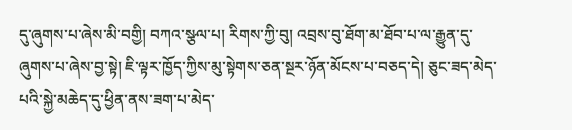དུ་ཞུགས་པ་ཞེས་མི་བགྱི། བཀའ་སྩལ་པ། རིགས་ཀྱི་བུ། འབྲས་བུ་ཐོག་མ་ཐོབ་པ་ལ་རྒྱུན་དུ་ཞུགས་པ་ཞེས་བྱ་སྟེ། ཇི་ལྟར་ཁྱོད་ཀྱིས་མུ་སྟེགས་ཅན་སྔར་ཉོན་མོངས་པ་བཅད་དེ། ཅུང་ཟད་མེད་པའི་སྐྱེ་མཆེད་དུ་ཕྱིན་ནས་ཟག་པ་མེད་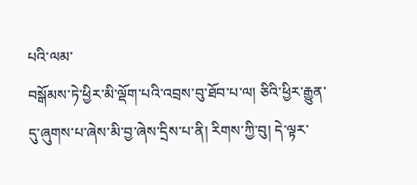པའི་ལམ་
བསྒོམས་ཏེ་ཕྱིར་མི་ལྡོག་པའི་འབྲས་བུ་ཐོབ་པ་ལ། ཅིའི་ཕྱིར་རྒྱུན་དུ་ཞུགས་པ་ཞེས་མི་བྱ་ཞེས་དྲིས་པ་ནི། རིགས་ཀྱི་བུ། དེ་ལྟར་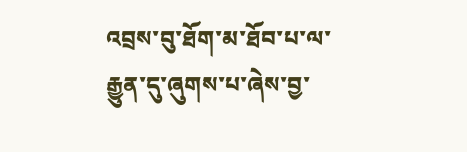འབྲས་བུ་ཐོག་མ་ཐོབ་པ་ལ་རྒྱུན་དུ་ཞུགས་པ་ཞེས་བྱ་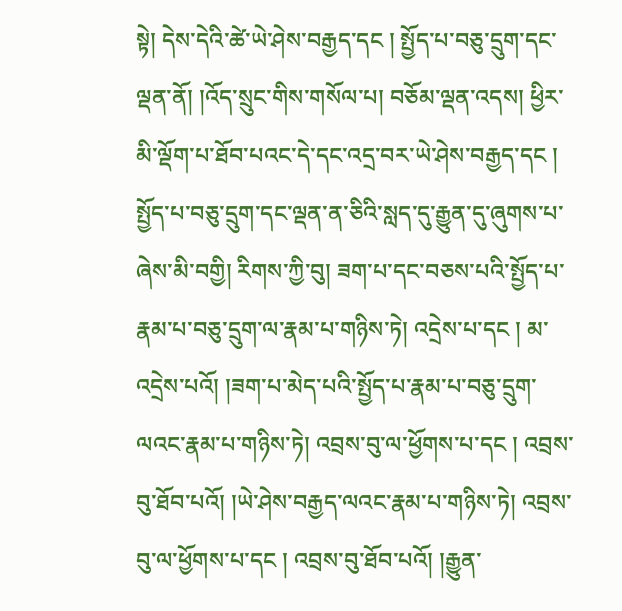སྟེ། དེས་དེའི་ཚེ་ཡེ་ཤེས་བརྒྱད་དང ། སྤྱོད་པ་བཅུ་དྲུག་དང་ལྡན་ནོ། །འོད་སྲུང་གིས་གསོལ་པ། བཅོམ་ལྡན་འདས། ཕྱིར་མི་ལྡོག་པ་ཐོབ་པའང་དེ་དང་འདྲ་བར་ཡེ་ཤེས་བརྒྱད་དང ། སྤྱོད་པ་བཅུ་དྲུག་དང་ལྡན་ན་ཅིའི་སླད་དུ་རྒྱུན་དུ་ཞུགས་པ་ཞེས་མི་བགྱི། རིགས་ཀྱི་བུ། ཟག་པ་དང་བཅས་པའི་སྤྱོད་པ་རྣམ་པ་བཅུ་དྲུག་ལ་རྣམ་པ་གཉིས་ཏེ། འདྲེས་པ་དང ། མ་འདྲེས་པའོ། །ཟག་པ་མེད་པའི་སྤྱོད་པ་རྣམ་པ་བཅུ་དྲུག་ལའང་རྣམ་པ་གཉིས་ཏེ། འབྲས་བུ་ལ་ཕྱོགས་པ་དང ། འབྲས་བུ་ཐོབ་པའོ། །ཡེ་ཤེས་བརྒྱད་ལའང་རྣམ་པ་གཉིས་ཏེ། འབྲས་བུ་ལ་ཕྱོགས་པ་དང ། འབྲས་བུ་ཐོབ་པའོ། །རྒྱུན་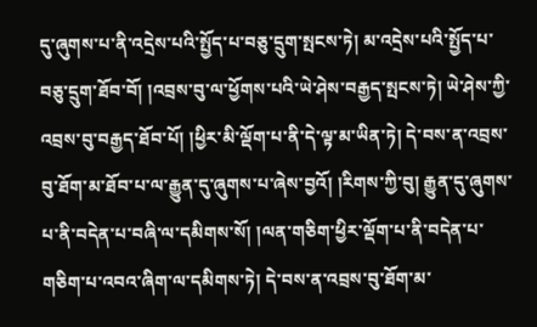དུ་ཞུགས་པ་ནི་འདྲེས་པའི་སྤྱོད་པ་བཅུ་དྲུག་སྤངས་ཏེ། མ་འདྲེས་པའི་སྤྱོད་པ་བཅུ་དྲུག་ཐོབ་བོ། །འབྲས་བུ་ལ་ཕྱོགས་པའི་ཡེ་ཤེས་བརྒྱད་སྤངས་ཏེ། ཡེ་ཤེས་ཀྱི་འབྲས་བུ་བརྒྱད་ཐོབ་པོ། །ཕྱིར་མི་ལྡོག་པ་ནི་དེ་ལྟ་མ་ཡིན་ཏེ། དེ་བས་ན་འབྲས་བུ་ཐོག་མ་ཐོབ་པ་ལ་རྒྱུན་དུ་ཞུགས་པ་ཞེས་བྱའོ། །རིགས་ཀྱི་བུ། རྒྱུན་དུ་ཞུགས་པ་ནི་བདེན་པ་བཞི་ལ་དམིགས་སོ། །ལན་གཅིག་ཕྱིར་ལྡོག་པ་ནི་བདེན་པ་གཅིག་པ་འབའ་ཞིག་ལ་དམིགས་ཏེ། དེ་བས་ན་འབྲས་བུ་ཐོག་མ་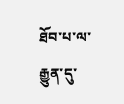ཐོབ་པ་ལ་རྒྱུན་དུ་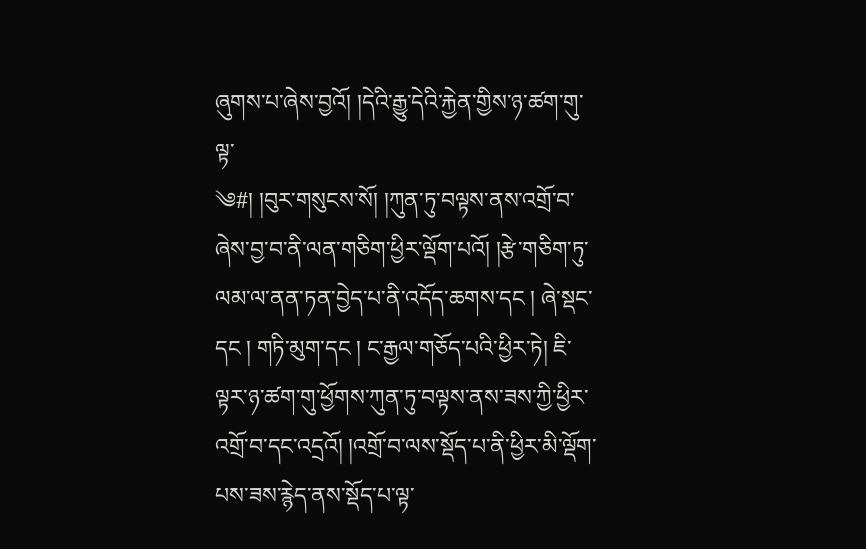ཞུགས་པ་ཞེས་བྱའོ། །དེའི་རྒྱུ་དེའི་རྐྱེན་གྱིས་ཉ་ཚག་གུ་ལྟ་
༄#། །བུར་གསུངས་སོ། །ཀུན་ཏུ་བལྟས་ནས་འགྲོ་བ་ཞེས་བྱ་བ་ནི་ལན་གཅིག་ཕྱིར་ལྡོག་པའོ། །རྩེ་གཅིག་ཏུ་ལམ་ལ་ནན་ཏན་བྱེད་པ་ནི་འདོད་ཆགས་དང ། ཞེ་སྡང་དང ། གཏི་མུག་དང ། ང་རྒྱལ་གཅོད་པའི་ཕྱིར་ཏེ། ཇི་ལྟར་ཉ་ཚག་གུ་ཕྱོགས་ཀུན་ཏུ་བལྟས་ནས་ཟས་ཀྱི་ཕྱིར་འགྲོ་བ་དང་འདྲའོ། །འགྲོ་བ་ལས་སྡོད་པ་ནི་ཕྱིར་མི་ལྡོག་པས་ཟས་རྙེད་ནས་སྡོད་པ་ལྟ་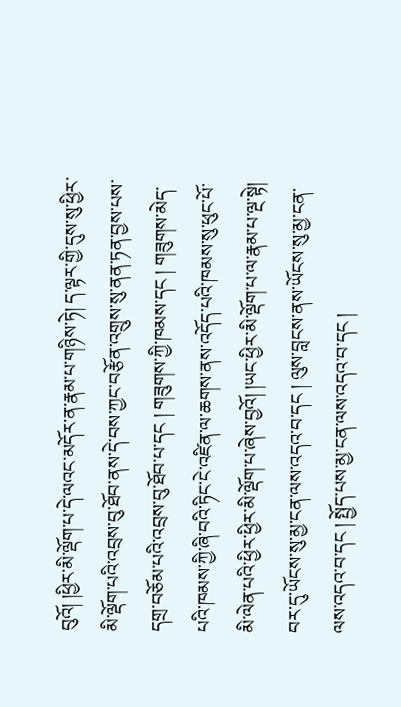བུའོ། །ཕྱིར་མི་ལྡོག་པ་དེ་ལའང་མདོར་ན་རྣམ་པ་གཉིས་ཏེ། ད་ལྟར་གྱི་དུས་སུ་ཕྱིར་མི་ལྡོག་པའི་འབྲས་བུ་ཐོབ་ནས་དེ་བས་ཀྱང་བརྩོན་འགྲུས་སུ་ནན་ཏན་བྱས་པས་དགྲ་བཅོམ་པའི་འབྲས་བུ་ཐོབ་པ་དང ། གཟུགས་ཀྱི་ཁམས་དང ། གཟུགས་མེད་པའི་ཁམས་ཀྱི་ཞི་བའི་ཏིང་ངེ་འཛིན་ལ་ཆགས་ནས་འདོད་པའི་ཁམས་སུ་ཕུང་པོ་མི་ལེན་པའི་ཕྱིར་ཕྱིར་མི་ལྡོག་པ་ཞེས་བྱའོ། །ཡང་ཕྱིར་མི་ལྡོག་པ་ལ་རྣམ་པ་ལྔ་སྟེ། བར་དུ་ཡོངས་སུ་མྱ་ངན་ལས་འདའ་བ་དང ། ལུས་བླངས་ནས་ཡོངས་སུ་མྱ་ངན་ལས་འདའ་བ་དང ། སྤྱོད་པས་མྱ་ངན་ལས་འདའ་བ་དང །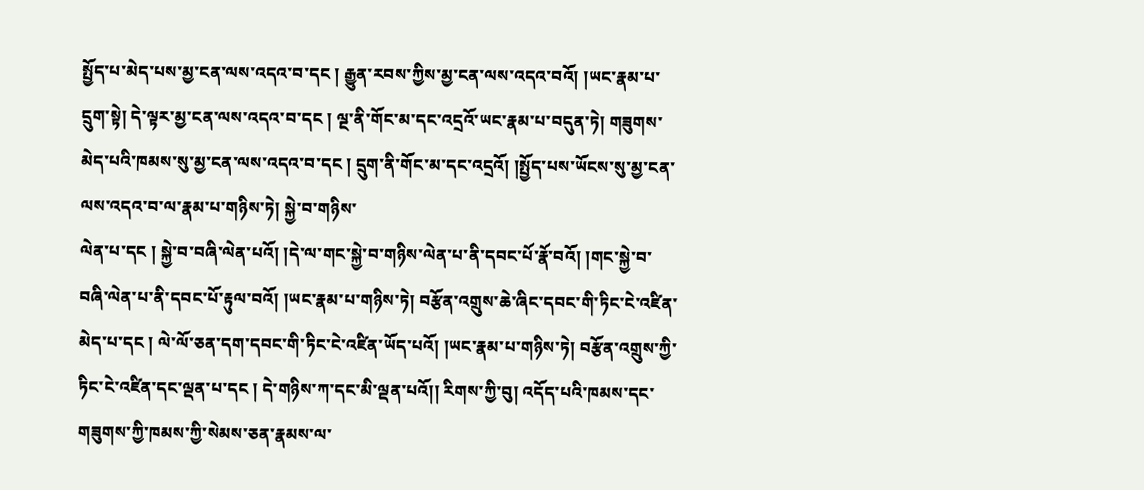སྤྱོད་པ་མེད་པས་མྱ་ངན་ལས་འདའ་བ་དང ། རྒྱུན་རབས་ཀྱིས་མྱ་ངན་ལས་འདའ་བའོ། །ཡང་རྣམ་པ་དྲུག་སྟེ། དེ་ལྟར་མྱ་ངན་ལས་འདའ་བ་དང ། ལྔ་ནི་གོང་མ་དང་འདྲའོ་ཡང་རྣམ་པ་བདུན་ཏེ། གཟུགས་མེད་པའི་ཁམས་སུ་མྱ་ངན་ལས་འདའ་བ་དང ། དྲུག་ནི་གོང་མ་དང་འདྲའོ། །སྤྱོད་པས་ཡོངས་སུ་མྱ་ངན་ལས་འདའ་བ་ལ་རྣམ་པ་གཉིས་ཏེ། སྐྱེ་བ་གཉིས་
ལེན་པ་དང ། སྐྱེ་བ་བཞི་ལེན་པའོ། །དེ་ལ་གང་སྐྱེ་བ་གཉིས་ལེན་པ་ནི་དབང་པོ་རྣོ་བའོ། །གང་སྐྱེ་བ་བཞི་ལེན་པ་ནི་དབང་པོ་རྟུལ་བའོ། །ཡང་རྣམ་པ་གཉིས་ཏེ། བརྩོན་འགྲུས་ཆེ་ཞིང་དབང་གི་ཏིང་ངེ་འཛིན་མེད་པ་དང ། ལེ་ལོ་ཅན་དག་དབང་གི་ཏིང་ངེ་འཛིན་ཡོད་པའོ། །ཡང་རྣམ་པ་གཉིས་ཏེ། བརྩོན་འགྲུས་ཀྱི་ཏིང་ངེ་འཛིན་དང་ལྡན་པ་དང ། དེ་གཉིས་ཀ་དང་མི་ལྡན་པའོ།། རིགས་ཀྱི་བུ། འདོད་པའི་ཁམས་དང་གཟུགས་ཀྱི་ཁམས་ཀྱི་སེམས་ཅན་རྣམས་ལ་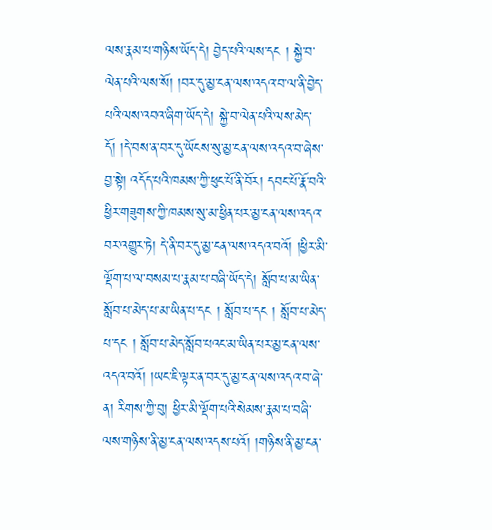ལས་རྣམ་པ་གཉིས་ཡོད་དེ། བྱེད་པའི་ལས་དང ། སྐྱེ་བ་ལེན་པའི་ལས་སོ། །བར་དུ་མྱ་ངན་ལས་འདའ་བ་ལ་ནི་བྱེད་པའི་ལས་འབའ་ཞིག་ཡོད་དེ། སྐྱེ་བ་ལེན་པའི་ལས་མེད་དོ། །དེ་བས་ན་བར་དུ་ཡོངས་སུ་མྱ་ངན་ལས་འདའ་བ་ཞེས་བྱ་སྟེ། འདོད་པའི་ཁམས་ཀྱི་ཕུང་པོ་ནི་བོར། དབང་པོ་རྣོ་བའི་ཕྱིར་གཟུགས་ཀྱི་ཁམས་སུ་མ་ཕྱིན་པར་མྱ་ངན་ལས་འདའ་བར་འགྱུར་ཏེ། དེ་ནི་བར་དུ་མྱ་ངན་ལས་འདའ་བའོ། །ཕྱིར་མི་ལྡོག་པ་ལ་བསམ་པ་རྣམ་པ་བཞི་ཡོད་དེ། སློབ་པ་མ་ཡིན་སློབ་པ་མེད་པ་མ་ཡིན་པ་དང ། སློབ་པ་དང ། སློབ་པ་མེད་པ་དང ། སློབ་པ་མེད་སློབ་པའང་མ་ཡིན་པར་མྱ་ངན་ལས་འདའ་བའོ། །ཡང་ཇི་ལྟར་ན་བར་དུ་མྱ་ངན་ལས་འདའ་བ་ཞེ་ན། རིགས་ཀྱི་བུ། ཕྱིར་མི་ལྡོག་པའི་སེམས་རྣམ་པ་བཞི་ལས་གཉིས་ནི་མྱ་ངན་ལས་འདས་པའོ། །གཉིས་ནི་མྱ་ངན་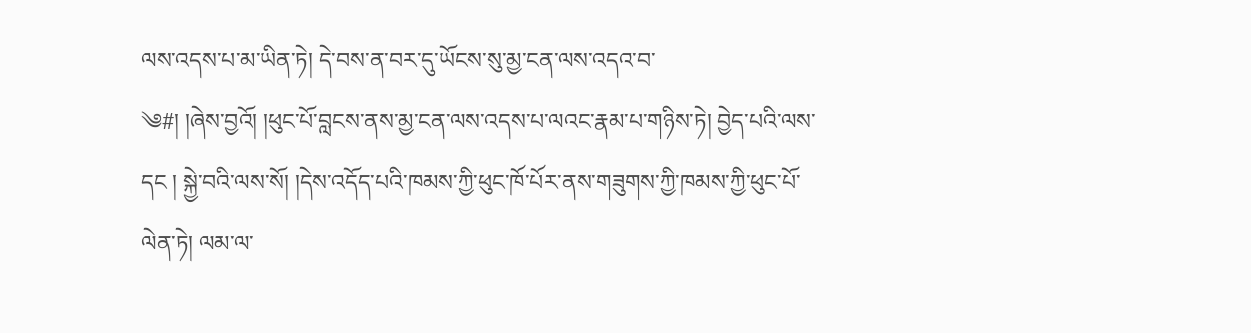ལས་འདས་པ་མ་ཡིན་ཏེ། དེ་བས་ན་བར་དུ་ཡོངས་སུ་མྱ་ངན་ལས་འདའ་བ་
༄#། །ཞེས་བྱའོ། །ཕུང་པོ་བླངས་ནས་མྱ་ངན་ལས་འདས་པ་ལའང་རྣམ་པ་གཉིས་ཏེ། བྱེད་པའི་ལས་དང ། སྐྱེ་བའི་ལས་སོ། །དེས་འདོད་པའི་ཁམས་ཀྱི་ཕུང་ཁོ་པོར་ནས་གཟུགས་ཀྱི་ཁམས་ཀྱི་ཕུང་པོ་ལེན་ཏེ། ལམ་ལ་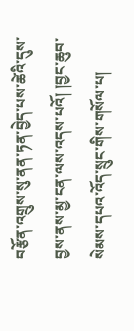བརྩོན་འགྲུས་སུ་ནན་ཏན་བྱེད་པས་ཚེའི་དུས་བྱས་ནས་མྱ་ངན་ལས་འདས་པའོ། །བྱང་ཆུབ་སེམས་དཔའ་འོད་སྲུང་གིས་གསོལ་པ།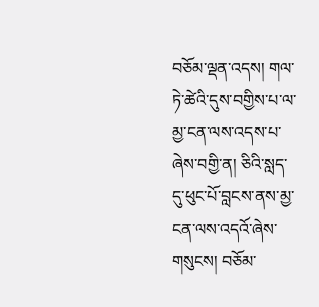བཅོམ་ལྡན་འདས། གལ་ཏེ་ཚེའི་དུས་བགྱིས་པ་ལ་མྱ་ངན་ལས་འདས་པ་ཞེས་བགྱི་ན། ཅིའི་སླད་དུ་ཕུང་པོ་བླངས་ནས་མྱ་ངན་ལས་འདའོ་ཞེས་གསུངས། བཅོམ་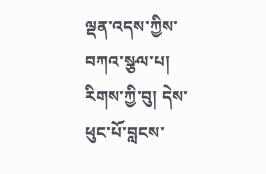ལྡན་འདས་ཀྱིས་བཀའ་སྩལ་པ། རིགས་ཀྱི་བུ། དེས་ཕུང་པོ་བླངས་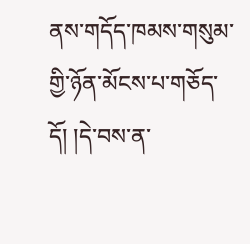ནས་གདོད་ཁམས་གསུམ་གྱི་ཉོན་མོངས་པ་གཅོད་དོ། །དེ་བས་ན་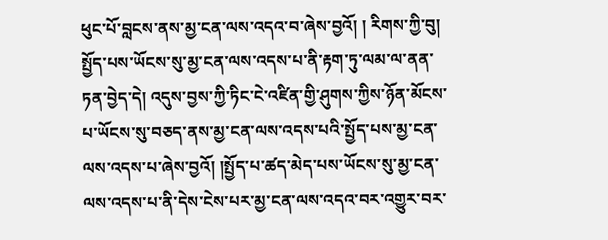ཕུང་པོ་བླངས་ནས་མྱ་ངན་ལས་འདའ་བ་ཞེས་བྱའོ། ། རིགས་ཀྱི་བུ། སྤྱོད་པས་ཡོངས་སུ་མྱ་ངན་ལས་འདས་པ་ནི་རྟག་ཏུ་ལམ་ལ་ནན་ཏན་བྱེད་དེ། འདུས་བྱས་ཀྱི་ཏིང་ངེ་འཛིན་གྱི་ཤུགས་ཀྱིས་ཉོན་མོངས་པ་ཡོངས་སུ་བཅད་ནས་མྱ་ངན་ལས་འདས་པའི་སྤྱོད་པས་མྱ་ངན་ལས་འདས་པ་ཞེས་བྱའོ། །སྤྱོད་པ་ཚད་མེད་པས་ཡོངས་སུ་མྱ་ངན་ལས་འདས་པ་ནི་དེས་ངེས་པར་མྱ་ངན་ལས་འདའ་བར་འགྱུར་བར་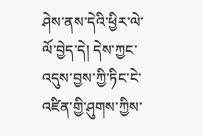ཤེས་ནས་དེའི་ཕྱིར་ལེ་ལོ་བྱེད་དེ། དེས་ཀྱང་འདུས་བྱས་ཀྱི་ཏིང་ངེ་འཛིན་གྱི་ཤུགས་ཀྱིས་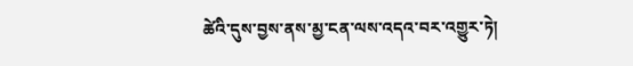ཚེའི་དུས་བྱས་ནས་མྱ་ངན་ལས་འདའ་བར་འགྱུར་ཏེ།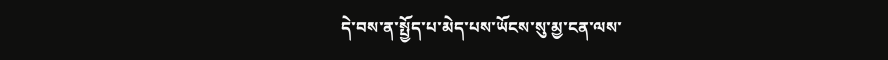དེ་བས་ན་སྤྱོད་པ་མེད་པས་ཡོངས་སུ་མྱ་ངན་ལས་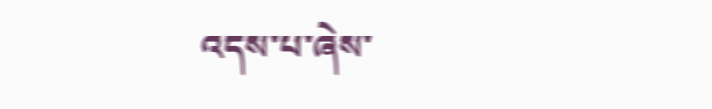འདས་པ་ཞེས་